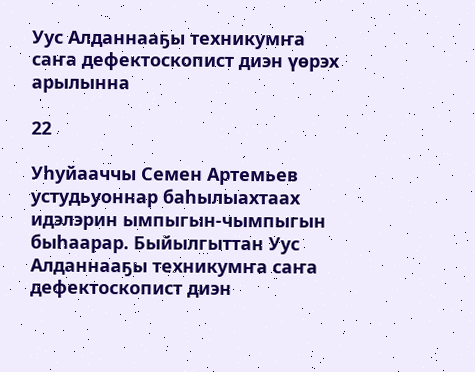Уус Алданнааҕы техникумҥа саҥа дефектоскопист диэн үөрэх арылынна

22

Уһуйааччы Семен Артемьев устудьуоннар баһылыахтаах идэлэрин ымпыгын-чымпыгын быһаарар. Быйылгыттан Уус Алданнааҕы техникумҥа саҥа дефектоскопист диэн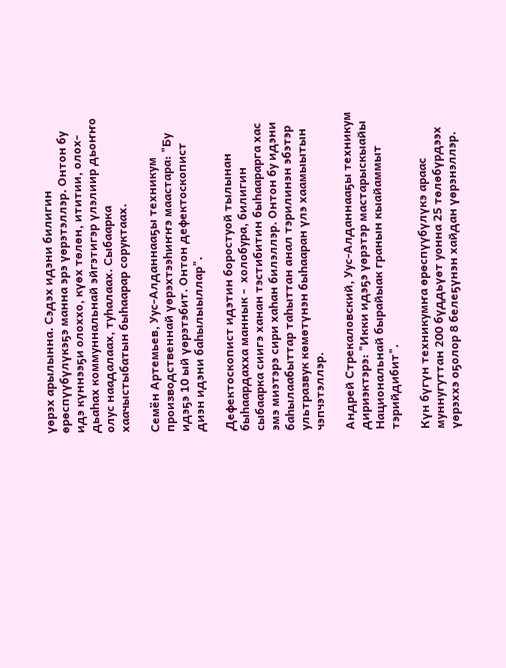үөрэх арылынна. Сэдэх идэни билигин өрөспүүбүлүкэҕэ манна эрэ үөрэтэллэр. Онтон бу идэ күннээҕи олоххо, күөх төлөн, ититии, олох-дьаһах коммуннальнай эйгэтигэр үлэлиир дьоҥҥо олус наадалаах, туһалаах. Сыбаарка хаачыстыбатын быһаарар соруктаах.

Семён Артемьев, Уус-Алданнааҕы техникум производственнай үөрэхтээһиҥҥэ маастара: "Бу идэҕэ 10 ый үөрэтэбит. Онтон дефектоскопист диэн идэни баһылыыллар".

Дефектоскопист идэтин боростуой тылынан быһаардахха маннык -  холобура, билигин сыбаарка сиигэ ханан тэстибитин быһаарарга хас эмэ миэтэрэ сири хаһан билэллэр. Онтон бу идэни баһылаабыттар таһыттан анал тэрилинэн эбэтэр ультразвук көмөтүнэн быһааран үлэ хаамыытын чэпчэтэллэр.

Андрей Стрекаловский, Уус-Алданнааҕы техникум дириэктэрэ: "Икки идэҕэ үөрэтэр мастарыскыайы Национальнай бырайыак гранын кыайаммыт тэрийдибит".

Күн бүгүн техникумҥа өрөспүүбүлүкэ араас муннугуттан 200 бүддьүөт уонна 25 төлөбүрдээх үөрэххэ оҕолор 8 белеҕүнэн хайдан үөрэнэллэр.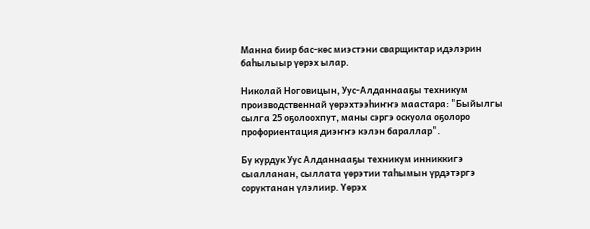Манна биир бас-көс миэстэни сварщиктар идэлэрин баһылыыр үөрэх ылар.

Николай Ноговицын, Уус-Алданнааҕы техникум производственнай үөрэхтээһиҥҥэ маастара: "Быйылгы сылга 25 оҕолоохпут, маны сэргэ оскуола оҕолоро профориентация диэҥҥэ кэлэн бараллар".

Бу курдук Уус Алданнааҕы техникум инниккигэ сыалланан, сыллата үөрэтии таһымын үрдэтэргэ соруктанан үлэлиир. Үөрэх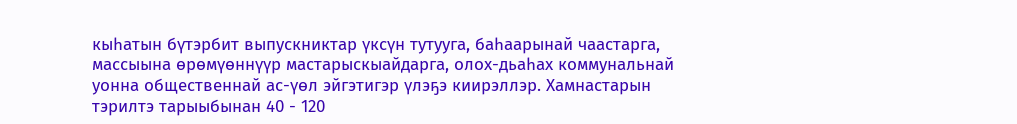кыһатын бүтэрбит выпускниктар үксүн тутууга, баһаарынай чаастарга, массыына өрөмүөннүүр мастарыскыайдарга, олох-дьаһах коммунальнай уонна общественнай ас-үөл эйгэтигэр үлэҕэ киирэллэр. Хамнастарын тэрилтэ тарыыбынан 40 - 120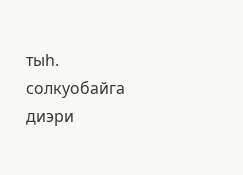тыһ. солкуобайга диэри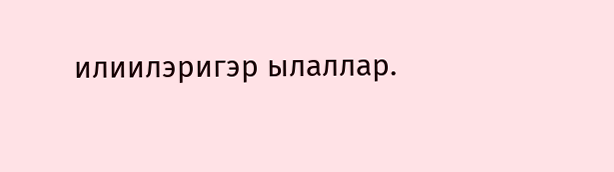илиилэригэр ылаллар.